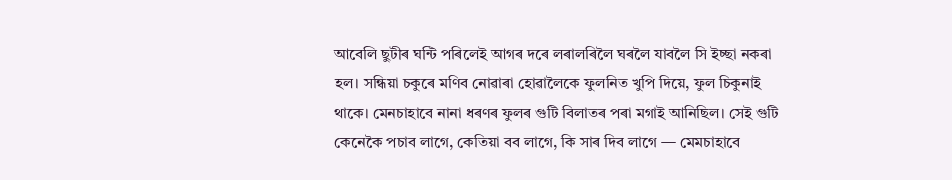আবেলি ছুটীৰ ঘন্টি পৰিলেই আগৰ দৰে লৰালৰিলৈ ঘৰলৈ যাবলৈ সি ইচ্ছা নকৰা হল। সন্ধিয়া চকুৰে মণিব নোৱাৰা হোৱালৈকে ফুলনিত খুপি দিয়ে, ফুল চিকুনাই থাকে। মেনচাহাবে নানা ধৰণৰ ফুলৰ গুটি বিলাতৰ পৰা মগাই আনিছিল। সেই গুটি কেনেকৈ পচাব লাগে, কেতিয়া বব লাগে, কি সাৰ দিব লাগে — মেমচাহাবে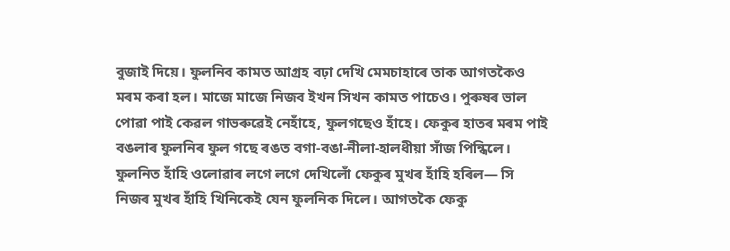বুজাই দিয়ে। ফুলনিব কামত আগ্ৰহ বঢ়া দেখি মেমচাহাৰে তাক আগতকৈও মৰম কৰা হল। মাজে মাজে নিজব ইখন সিখন কামত পাচেও। পুৰুষৰ ভাল পোৱা পাই কেৱল গাভৰুৱেই নেহাঁহে, ফুলগছেও হাঁহে। ফেকুৰ হাতৰ মৰম পাই বঙলাৰ ফুলনিৰ ফুল গছে ৰঙত বগা-বঙা-নীলা-হালধীয়া সাঁজ পিন্ধিলে। ফুলনিত হাঁহি ওলোৱাৰ লগে লগে দেখিলোঁ ফেকুৰ মুখৰ হাঁহি হৰিল— সি নিজৰ মুখৰ হাঁহি খিনিকেই যেন ফুলনিক দিলে। আগতকৈ ফেকু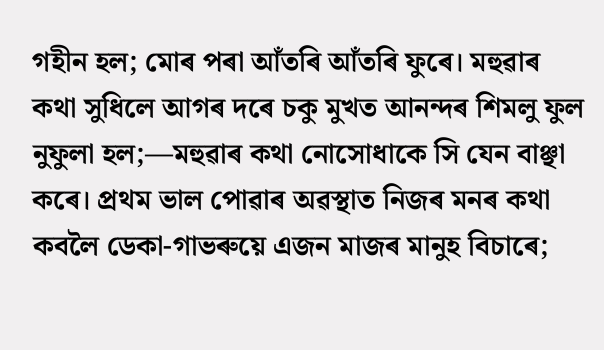গহীন হল; মোৰ পৰা আঁতৰি আঁতৰি ফুৰে। মহুৱাৰ কথা সুধিলে আগৰ দৰে চকু মুখত আনন্দৰ শিমলু ফুল নুফুলা হল;—মহুৱাৰ কথা নোসোধাকে সি যেন বাঞ্ছা কৰে। প্ৰথম ভাল পোৱাৰ অৱস্থাত নিজৰ মনৰ কথা কবলৈ ডেকা-গাভৰুয়ে এজন মাজৰ মানুহ বিচাৰে;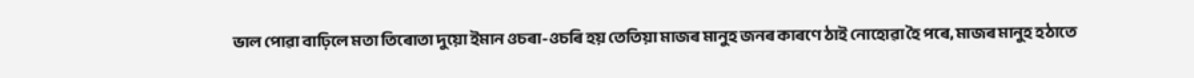ভাল পোৱা বাঢ়িলে মতা তিৰোতা দুয়ো ইমান ওচৰা-ওচৰি হয় তেতিয়া মাজৰ মানুহ জনৰ কাৰণে ঠাই নোহোৱা হৈ পৰে, মাজৰ মানুহ হঠাতে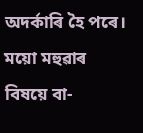অদৰ্কাৰি হৈ পৰে। ময়ো মহুৱাৰ বিষয়ে বা-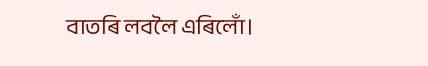বাতৰি লবলৈ এৰিলোঁ।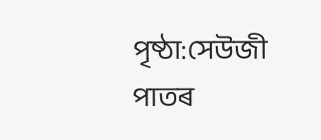পৃষ্ঠা:সেউজী পাতৰ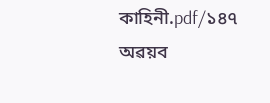কাহিনী.pdf/১৪৭
অৱয়ব